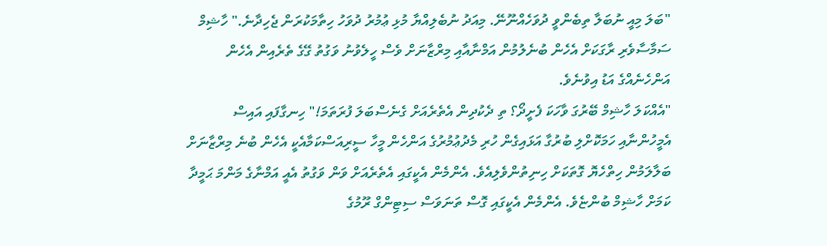"ބަލަ މިއީ ނުބަލާ ތިބެންވީ ދުވަހެއްނޫނޭ. މިއަދު ނުބެލިއްޔާ މުޅި ޢުމުރު ދުވަހު ހިތާމަކުރަން ޖެހިދާނެ." ހާޝިމް ސަމާސާވެރި ރާގަކަށް އެހެން ބުނެލުމުން އަމްނާއާއި މިރްޒާނަށް ވެސް ހީލެވުނު ވަގުތު ގޭގެ ތެރެއިން އެހެން އަންހެނެއްގެ އަޑު އިވުނެވެ.
"އެއްކަލަ ހާޝިމް ބޭރުގަ ވާހަކަ ފެށީދޯ؟ ތި ދެކުދިން އެތެރެއަށް ގެނެސްބަލަ ފުރަތަމަ!" ހިނގާފައި އައިސް އެމީހުންނާއި ހަމަކޮށްލި ބުރުގާ އަޅައިގެން ހުރި މެދުޢުމުރުގެ އަންހެން މީހާ ސީރިއަސްކަމާއެކީ އެހެން ބުނެ މިރްޒާނަށް ބަލާލަމުން ހިތްހެޔޮ ގޮތަކަށް ހިނިތުންވެލިއެވެ. އެންމެން އެކީގައި އެތެރެއަށް ވަން ވަގުތު އެއީ އަމްނާގެ މަންމަ ޙަމީދާ ކަމަށް ހާޝިމް ބުންޏެވެ. އެންމެން އެކީގައި ގޮސް ތަނަވަސް ސިޓިންގް ރޫމުގެ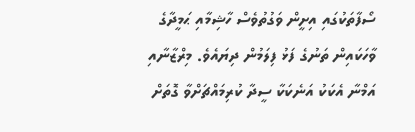ސޯފާތަކުގައި އިށީން ވަގުތުވެސް ހާޝިމާއި ޙަމީދާގެ ވާހަކައިން ތަނުގެ ފަޅު ފިލަމުން ދިޔައެވެ. މިރްޒާނާއި އަމްނާ އެކަކު އަނެކަކާ ސީދާ ކުރިމައްޗަށްވާ ގޮތަށް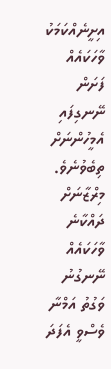އިށީނެއްކަމަކު ވާހަކައެއް ފަށަން ނޭނގިފައި އެމީހުންނަށް ތިބެވުނެވެ. މިރްޒާނަށް ދައްކާނެ ވާހަކައެއް ނޭނގުނު ވަގުތު އަމްނާ ވެސްވީ އެފަދަ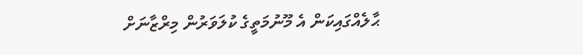ޙާލެއްގައިކަން އެ މޫނުމަތީގެ ކުލަވަރުން މިރްޒާނަށް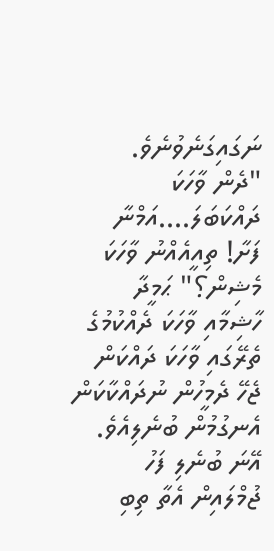ނަގައިގަނެވުނެވެ.
"ދެން ވާހަކަ ދައްކަބަލަ....އަމްނާ ފަށާ! ތިއީއެއްނު ވާހަކަ މެޝިން؟" ޙަމީދާ ހާޝިމާއި ވާހަކަ ދެއްކުމުގެ ތެރޭގައި ވާހަކަ ދައްކަން ޖެހޭ ދެމީހުން ނުދައްކާކަން އެނގުމުން ބުނެލިއެވެ. އޭނަ ބުނެލި ފަހު ޖުމްލައިން އެތާ ތިބި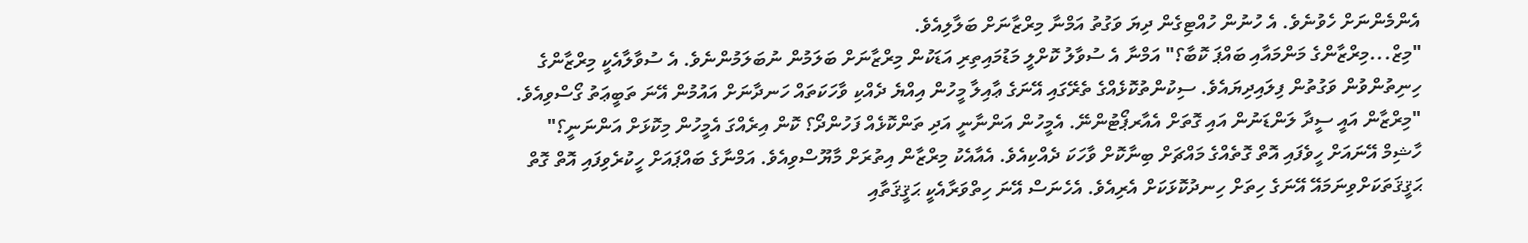އެންމެންނަށް ހެވުނެވެ. އެ ހުނުން ހުއްޓިގެން ދިޔަ ވަގުތު އަމްނާ މިރްޒާނަށް ބަލާލިއެވެ.
"މިޒް...މިރްޒާންގެ މަންމައާއި ބައްޕަ ކޮބާ؟" އަމްނާ އެ ސުވާލު ކޮށްލީ މަޑުމައިތިރި އަޑަކުން މިރްޒާނަށް ބަލަމުން ނުބަލަމުންނެވެ. އެ ސުވާލާއެކީ މިރްޒާންގެ ހިނިތުންވުން ވަގުތުން ފިލައިދިޔައެވެ. ސިކުންތުކޮޅެއްގެ ތެރޭގައި އޭނަގެ ޢާއިލާ މީހުން އިއްޔެ ދެއްކި ވާހަކަތައް ހަނދާނަށް އައުމުން އޭނަ ތަބީޢަތު ގޯސްވިއެވެ.
"މިރްޒާން އައީ ސީދާ ލަންޑަނުން އައި ގޮތަށް އެއާރޕޯޓުންނޭ. އެމީހުން އަންނާނީ އަދި ތަންކޮޅެއް ފަހުންދޯ؟ ކޮން އިރެއްގަ އެމީހުން މިކޮޅަށް އަންނަނީ؟" ހާޝިމް އޭނައަށް ހީވެފައި އޮތް ގޮތެއްގެ މައްޗަށް ބިނާކޮށް ވާހަކަ ދެއްކިއެވެ. އެއާއެކު މިރްޒާން އިތުރަށް މާޔޫސްވިއެވެ. އަމްނާގެ ބައްޕައަށް ހީކުރެވިފައި އޮތް ގޮތް ޙަޤީޤަތަކަށްވިނަމައޭ އޭނަގެ ހިތަށް ހިނދުކޮޅަކަށް އެރިއެވެ. އެހެނަސް އޭނަ ހިތްވަރާއެކީ ޙަޤީޤަތާއި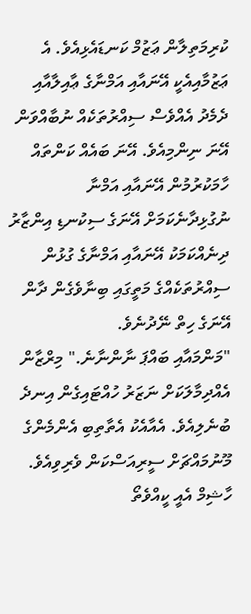ކުރިމަތިލާން ޢަޒުމް ކަނޑައެޅިއެވެ. އެ ޢަޒުމާއިއެކީ އޭނައާއި އަމްނާގެ ޢާއިލާއާއި ދެމެދު އެއްވެސް ސިއްރުތަކެއް ނުބާއްވަން އޭނަ ނިންމިއެވެ. އޭނަ ބައެއް ކަންތައް ހާމަކުރުމުން އޭނައާއި އަމްނާ ނުގުޅިދާނެކަމަށް އޭނަގެ ސިކުނޑި އިންޒާރު ދިނެއްކަމަކު އޭނައާއި އަމްނާގެ ގުޅުން ސިއްރުތަކެއްގެ މަތީގައި ބިނާވެގެން ދާން އޭނަގެ ހިތް ނޭދުނެވެ.
"މަންމައާއި ބައްޕަ ނާންނާނެ." މިރްޒާން އެއްދިމާލަކަށް ނަޒަރު ހުއްޓައިގެން އިނދެ ބުނެލިއެވެ. އެއާއެކު އެތާތިބި އެންމެންގެ މޫނުމައްޗަށް ސީރިއަސްކަން ވެރިވިއެވެ. ހާޝިމް އެއީ ކީއްވެތޯ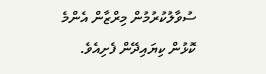ސުވާލުކުރުމުން މިރްޒާން އެންމެ ކޮޅުން ކިޔައިދޭން ފެށިއެވެ.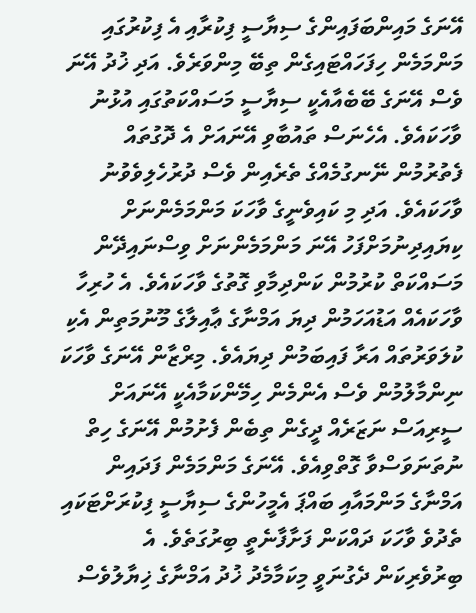އޭނަގެ މައިންބަފައިންގެ ސިޔާސީ ފިކުރާއި އެ ފިކުރުގައި މަންމަމެން ހިފަހައްޓައިގެން ތިބޭ މިންވަރެވެ. އަދި ޚުދު އޭނަ ވެސް އޭނަގެ ބޭބެއާއެކީ ސިޔާސީ މަސައްކަތުގައި އުޅުނު ވާހަކައެވެ. އެހެނަސް ތައުބާވި އޭނައަށް އެ ދޮގުތައް ފެތުރުމުން ނޭނގުމެއްގެ ތެރެއިން ވެސް ދުރުހެލިވެވުނު ވާހަކައެވެ. އަދި މި ކައިވެނީގެ ވާހަކަ މަންމަމެންނަށް ކިޔައިދިނުމަށްފަހު އޭނަ މަންމަމެންނަށް ވިސްނައިދޭން މަސައްކަތް ކުރުމުން ކަންދިމާވި ގޮތުގެ ވާހަކައެވެ. އެ ހުރިހާ ވާހަކައެއް އަޑުއަހަމުން ދިޔަ އަމްނާގެ ޢާއިލާގެ މޫނުމަތިން އެކި ކުލަވަރުތައް އަރާ ފައިބަމުން ދިޔައެވެ. މިރްޒާން އޭނަގެ ވާހަކަ ނިންމާލުމުން ވެސް އެންމެން ހިމޭންކަމާއެކީ އޭނައަށް ސީރިއަސް ނަޒަރެއް ދީގެން ތިބެން ފެށުމުން އޭނަގެ ހިތް ނުތަނަވަސްވާ ގޮތްވިއެވެ. އޭނަގެ މަންމަމެން ފަދައިން އަމްނާގެ މަންމައާއި ބައްޕަ އެމީހުންގެ ސިޔާސީ ފިކުރަށްޓަކައި ތެދުވެ ވާހަކަ ދައްކަން ފަށާފާނެތީ ބިރުގަތެވެ. އެ ބިރުވެރިކަން ދެގުނަވީ މިކަމާމެދު ޚުދު އަމްނާގެ ޚިޔާލުވެސް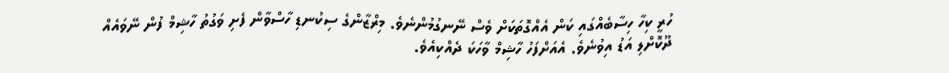ހުރީ ކިހާ ހިސާބެއްގައި ކަން އެއްގޮތަކަށް ވެސް ނޭނގުމުންނެވެ. މިރްޒާންގެ ސިކުނޑި ހާސްވާން ފެށި ވަގުތު ހާޝިމް ފުން ނޭވައެއް ދޫކޮށްލި އަޑު އިވުނެވެ. އެއަށްފަހު ހާޝިމް ވާހަކަ ދެއްކިއެވެ.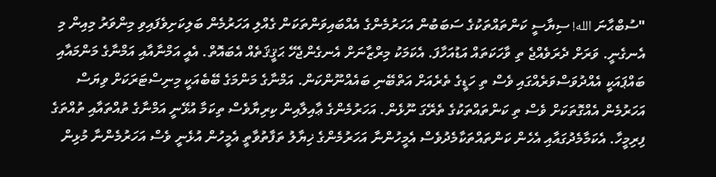"ސުބްޙާނަ الله! ސިޔާސީ ކަންތައްތަކުގެ ސަބަބުން އަހަރުމެންގެ އެއްބައިވަންތަކަން ގެއްލި އަހަރުމެން ބަލިކަށިވެފައިވި މިންވަރު މިއިން މި އެނގެނީ. ވަރަށް ދެރަވެއްޖެ ތި ވާހަކަތައް އަޑުއަހާފަ. އެކަމަކު މިރްޒާނަށް އެނގެންޖެހޭ ޙަޤީޤަތެއް އެބައޮތް. އެއީ އަމްނާއާއި އަމްނާގެ މަންމައާއި ބައްޕައަކީ އެއްދުވަސްވަރެއްގައި ވެސް ތި ހަޑީގެ ތެރެއަށް އަތްބޭނި ބައެއްނޫންކަން. އަމްނާގެ މަންމަގެ ބޭބެއަކީ މިނިސްޓަރަކަށް ވިޔަސް އަހަރުމެން އެއްގޮތަކަށް ވެސް ތި ކަންތައްތަކުގެ ތެރޭގަ ނޫޅެން. އަހަރުމެންގެ ޢާއިލާއިން ކިރިޔާވެސް ތިކަމާ އުޅޭނީ އަމްނާގެ ތުއްތައާއި ތުއްތަގެ ފިރިމީހާ. އެކަމާމެދުގައާއި އެހެން ކަންތައްތަކާމެދުވެސް އެމީހުންނާ އަހަރުމެންގެ ޚިޔާލު ތަފާތުވާތީ އެމީހުން އުޅެނީ ވެސް އަހަރުމެންނާ މުޅިން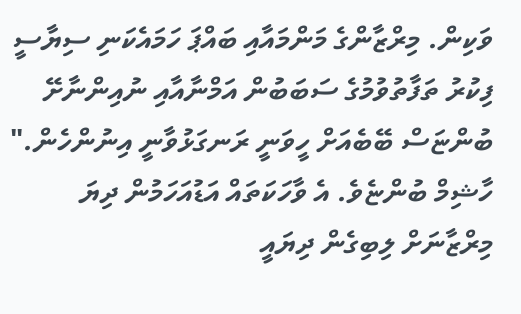ވަކިން. މިރްޒާންގެ މަންމައާއި ބައްޕަ ހަމައެކަނި ސިޔާސީ ފިކުރު ތަފާތުވުމުގެ ސަބަބުން އަމްނާއާއި ނުއިންނާށޭ ބުންޏަސް ބޭބެއަށް ހީވަނީ ރަނގަޅުވާނީ އިނުންހެން." ހާޝިމް ބުންޏެވެ. އެ ވާހަކަތައް އަޑުއަހަމުން ދިޔަ މިރްޒާނަށް ލިބިގެން ދިޔައީ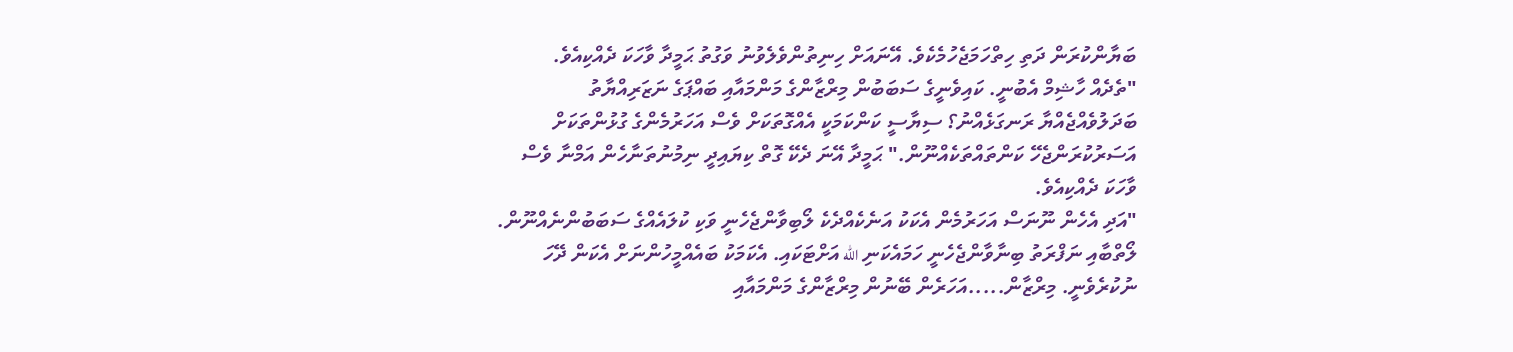ބަޔާންކުރަން ދަތި ހިތްހަމަޖެހުމެކެވެ. އޭނައަށް ހިނިތުންވެލެވުނު ވަގުތު ޙަމީދާ ވާހަކަ ދެއްކިއެވެ.
"ތެދެއް ހާޝިމް އެބުނީ. ކައިވެނީގެ ސަބަބުން މިރްޒާންގެ މަންމައާއި ބައްޕަގެ ނަޒަރިއްޔާތު ބަދަލުވެއްޖެއްޔާ ރަނގަޅެއްނު؟ ސިޔާސީ ކަންކަމަކީ އެއްގޮތަކަށް ވެސް އަހަރުމެންގެ ގުޅުންތަކަށް އަސަރުކުރަންޖެހޭ ކަންތައްތަކެއްނޫން." ޙަމީދާ އޭނަ ދެކޭ ގޮތް ކިޔައިދީ ނިމުނުތަނާހެން އަމްނާ ވެސް ވާހަކަ ދެއްކިއެވެ.
"އަދި އެހެން ނޫނަސް އަހަރުމެން އެކަކު އަނެކެއްދެކެ ލޯބިވާންޖެހެނީ ވަކި ކުލައެއްގެ ސަބަބުންނެއްނޫން. ލޯތްބާއި ނަފްރަތު ބިނާވާންޖެހެނީ ހަމައެކަނި الله އަށްޓަކައި. އެކަމަކު ބައެއްމީހުންނަށް އެކަން ދޭހަ ނުކުރެވެނީ. މިރްޒާން.....އަހަރެން ބޭނުން މިރްޒާންގެ މަންމައާއި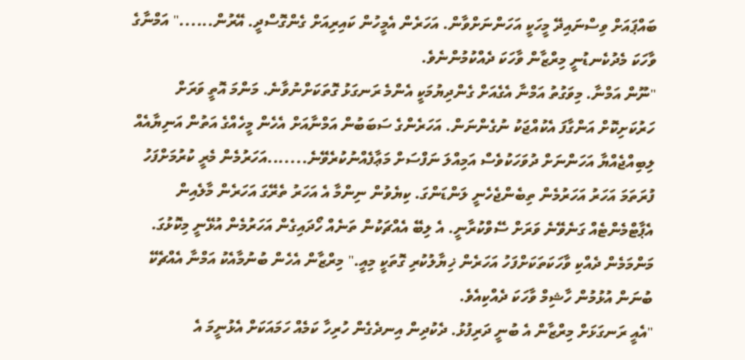ބައްޕައަށް ވިސްނައިދޭ މީހަކީ އަހަންނަށްވާން. އަހަރެން އެމީހުން ކައިރިއަށް ގެންގޮސްދީ. އޭރުން......" އަމްނާގެ ވާހަކަ މެދުކެނޑުނީ މިރްޒާން ވާހަކަ ދެއްކުމުންނެވެ.
"ނޫން އަމްނާ. މިވަގުތު އަމްނާ އެގެއަށް ގެންދިޔުމަކީ އެންމެ ރަނގަޅު ގޮތަކަށްނުވާނެ. މަންމަ އޮތީ ވަރަށް ހަރުކަށިކޮށް އަންގާފަ އެކުއްޖަކު ނުގެންނަން. އަހަރެންގެ ސަބަބުން އަމްނާއަށް އެހެން މީހެއްގެ އަތުން އަނިޔާއެއް ލިބިއްޖެއްޔާ އަހަންނަށް ދުވަހަކުވެސް އަމިއްލަ ނަފްސަށް މަޢާފެއްނުކުރެވޭނެ.......އަހަރުމެން މެރީ ކުރުމަށްފަހު ފުރަތަމަ އަހަރު އަހަރުމެން ތިބެންޖެހެނީ ލަންޑަންގަ. ކިޔެވުން ނިންމާ އެ އަހަރު ތެރޭގަ އަހަރެން މާލެއިން އެޕާޓްމެންޓެއް ގަނެވޭނެ ވަރަށް ސޭވްކުރާނީ. އެ ލިބޭ އެއްޗަކުން ތަނެއް ހޯދައިގެން އަހަރުމެން އުޅޭނީ މިކޮޅުގަ. މަންމަމެން ދެއްކި ވާހަކަތަކަށްފަހު އަހަރެން ޚިޔާލުކުރި ގޮތަކީ މިއީ." މިރްޒާން އެހެން ބުނުމާއެކު އަމްނާ އެއްޗެކޭ ބުނަން އުޅުމުން ހާޝިމް ވާހަކަ ދެއްކިއެވެ.
"އެއީ ރަނގަޅަށް މިރްޒާން އެ ބުނީ ދަރިފުޅު. ދެކުދިން އިނދެގެން ހުރިހާ ކަމެއް ހަމައަކަށް އެޅުނީމަ އެ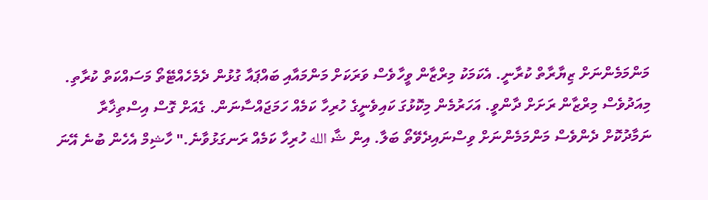މަންމަމެންނަށް ޒިޔާރާތް ކުރާނީ. އެކަމަކު މިރްޒާން ވީހާވެސް ވަރަކަށް މަންމައާއި ބައްޕައާ ގުޅުން ދެމެހެއްޓޭތޯ މަސައްކަތް ކުރާތި. މިއަދުވެސް މިރްޒާން ރަށަށް ދާންވީ. އަހަރުމެން މިކޮޅުގަ ކައިވެނީގެ ހުރިހާ ކަމެއް ހަމަޖައްސާނަން. ގެއަށް ގޮސް އިސްތިޚާރާ ނަމާދުކޮށް ދެންވެސް މަންމަމެންނަށް ވިސްނައިދެވޭތޯ ބަލާ. އިން ޝާ الله ހުރިހާ ކަމެއް ރަނގަޅުވާނެ." ހާޝިމް އެހެން ބުނެ އޭނަ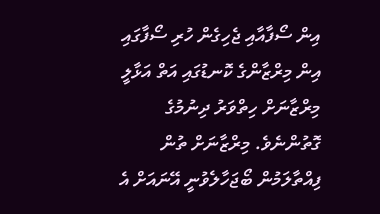އިން ސޯފާއާއި ޖެހިގެން ހުރި ސޯފާގައި އިން މިރްޒާންގެ ކޮނޑުގައި އަތް އަޅާލީ މިރްޒާނަށް ހިތްވަރު ދިނުމުގެ ގޮތުންނެވެ. މިރްޒާނަށް ތުން ފިއްތާލަމުން ބޯޖަހާލެވުނީ އޭނައަށް އެ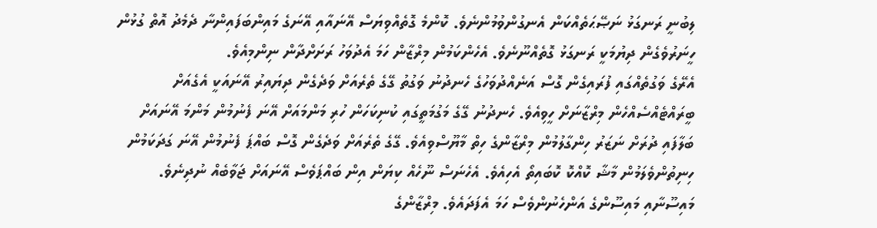ލިބުނީ ރަނގަޅު ނަޞޭޙަތެއްކަން އެނގުންވުމުންނެވެ. ކޮންމެ ގޮތެއްވިޔަސް އޭނައާއި އޭނަގެ މައިންބަފައިންނާ ދެމެދު އޮތް ގުޅުން ހީނަރުވެގެން ދިޔުމަކީ ރަނގަޅު ގޮތެއްނޫނެވެ. އެހެންކަމުން މިރްޒާން ހަމަ އެދުވަހު ރަށަށްދާން ނިންމިއެވެ.
އެރޭގެ ވަގުތެއްގައި ފުރައިގެން ގޮސް އަނެއްދުވަހުގެ ހެނދުނު ވަގުތު ގޭގެ ތެރެއަށް ވަދެގެން ދިޔައިރު އޭނައަކީ އެގެއަށް ބީރައްޓެއްސެއްހެން މިރްޒާނަށް ހީވިއެވެ. ހެނދުނު ގޭގެ މަގުމަތީގައި ކުނިކަހަން ހުރި މަންމައަށް އޭނަ ފެނުމުން މަންމަ އޭނައަށް ބަލާފައި ދުރަށް ނަޒަރު ހިންގާލުމުން މިރްޒާންގެ ހިތް މާޔޫސްވިއެވެ. ގޭގެ ތެރެއަށް ވަދެގެން ގޮސް ބައްޕަ ފެނުމުން އޭނަ ގަދަކަމުން ހިނިތުންވެލަމުން މާޝާ ކޮއްކޮ ކޮބައިތޯ އެހިއެވެ. އެހެނަސް ނޫހެއް ކިޔަން އިން ބައްޕަވެސް އޭނައަށް ޖަވާބެއް ނުދިނެވެ. މައިސޫނާއި މައިސޫންގެ އަންހެނުންވެސް ހަމަ އެފަދައެވެ. މިރްޒާންގެ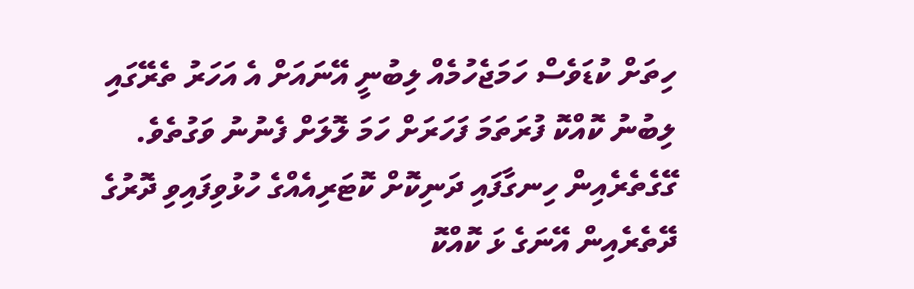ހިތަށް ކުޑަވެސް ހަމަޖެހުމެއް ލިބުނީ އޭނައަށް އެ އަހަރު ތެރޭގައި ލިބުނު ކޮއްކޮ ފުރަތަމަ ފަހަރަށް ހަމަ ލޮލަށް ފެނުނު ވަގުތެވެ. ގޭގެތެރެއިން ހިނގާފައި ދަނިކޮށް ކޮޓަރިއެއްގެ ހުޅުވިފައިވި ދޮރުގެ ދޭތެރެއިން އޭނަގެ ޅަ ކޮއްކޮ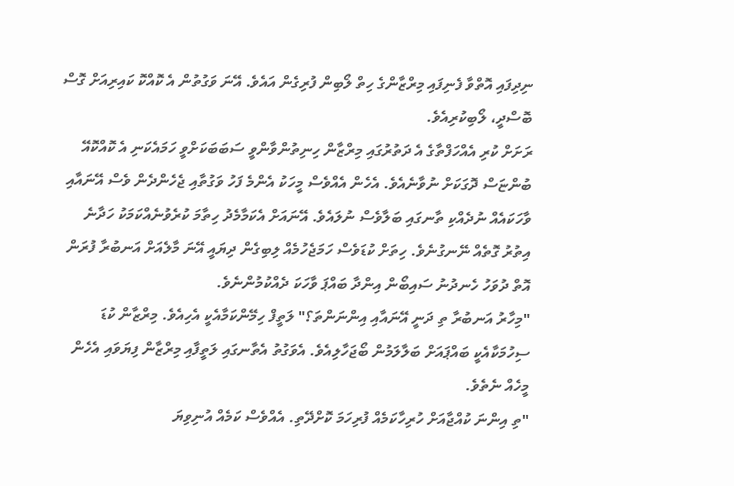ނިދިފައި އޮތްވާ ފެނިފައި މިރްޒާންގެ ހިތް ލޯބިން ފުރިގެން އައެވެ. އޭނަ ވަގުތުން އެ ކޮއްކޮ ކައިރިއަށް ގޮސް ބޮސްދީ، ލޯބިކުރިއެވެ.
ރަށަށް ކުރި އެއްހަފްތާގެ އެ ދަތުރުގައި މިރްޒާން ހިނިތުންވާންވީ ސަބަބަކަށްވީ ހަމައެކަނި އެ ކޮއްކޮއޭ ބުންޏަސް ދޮގަކަށް ނުވާނެއެވެ. އެހެން އެއްވެސް މީހަކު އެންމެ ފަހު ވަގުތާއި ޖެހެންދެން ވެސް އޭނައާއި ވާހަކައެއް ނުދެއްކި ތާނގައި ބަލާވެސް ނުލައެވެ. އޭނައަށް އެކަމާމެދު ހިތާމަ ކުރެވުނެއްކަމަކު ހަދާނެ އިތުރު ގޮތެއް ނޭނގުނެވެ. ހިތަށް ކުޑަވެސް ހަމަޖެހުމެއް ލިބިގެން ދިޔައީ އޭނަ މާލެއަށް އަނބުރާ ފުރަން އޮތް ދުވަހު ހެނދުނު ސައިބޯން އިންދާ ބައްޕަ ވާހަކަ ދެއްކުމުންނެވެ.
"މިހާރު އަނބުރާ ތި ދަނީ އޭނައާއި އިންނަންތަ؟" ލަތީފް ހިމޭންކަމާއެކީ އެހިއެވެ. މިރްޒާން ކުޑަ ސިހުމަކާއެކީ ބައްޕައަށް ބަލާލަމުން ބޯޖަހާލިއެވެ. އެވަގުތު އެތާނގައި ލަތީފާއި މިރްޒާން ފިޔަވައި އެހެން މީހެއް ނެތެވެ.
"ތި އިންނަ ކުއްޖާއަށް ހުރިހާކަމެއް ފުރިހަމަ ކޮށްދޭތި. އެއްވެސް ކަމެއް އުނިވިޔަ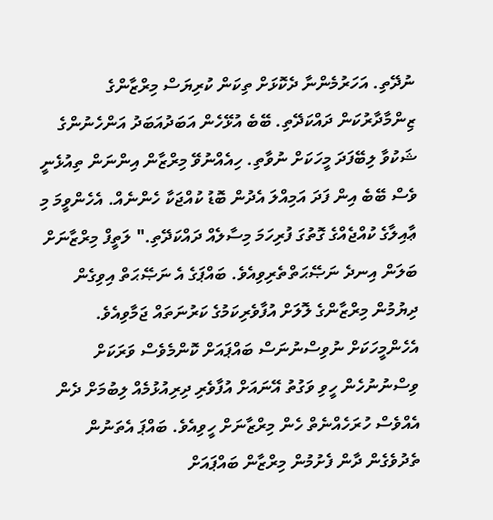ނުދޭތި. އަހަރުމެންނާ ދެކޮޅަށް ތިކަން ކުރިޔަސް މިރްޒާންގެ ޒިންމާދާރުކަން ދައްކަދޭތި. ބޭބެ އުޅޭހެން އަބަދުއަބަދު އަންހެނުންގެ ޝަކުވާ ލިބޭފަދަ މީހަކަށް ނުވާތި. ހިއެއްނުވޭ މިރްޒާން އިންނަން ތިއުޅެނީ ވެސް ބޭބެ އިން ފަދަ އަމިއްލަ އެދުން ބޮޑު ކުއްޖަކާ ހެންނެއް. އެހެންވީމަ މި ޢާއިލާގެ ކުއްޖެއްގެ ގޮތުގަ ފުރިހަމަ މިސާލެއް ދައްކަދޭތި." ލަތީފް މިރްޒާނަށް ބަލަން އިނދެ ނަޞޭޙަތްތެރިވިއެވެ. ބައްޕަގެ އެ ނަޞޭޙަތް އިވިގެން ދިޔުމުން މިރްޒާންގެ ލޮލަށް އުފާވެރިކަމުގެ ކަރުނަތައް ޖަމާވިއެވެ. އެހެންމީހަކަށް ނުވިސްނުނަސް ބައްޕައަށް ކޮންމެވެސް ވަރަކަށް ވިސްނުނުހެން ހީވި ވަގުތު އޭނައަށް އުފާވެރި ދިރިއުޅުމެއް ލިބުމަށް ދެން އެއްވެސް ހުރަހެއްނެތް ހެން މިރްޒާނަށް ހީވިއެވެ. ބައްޕަ އެތަނުން ތެދުވެގެން ދާން ފެށުމުން މިރްޒާން ބައްޕައަށް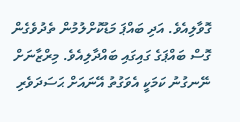ގޮވާލިއެވެ. އަދި ބައްޕަ މަޑުކޮށްލުމުން ތެދުވެގެން ގޮސް ބައްޕަގެ ގައިގައި ބައްދާލިއެވެ. މިރްޒާނަށް ނޭނގުނު ކަމަކީ އެވަގުތު އޭނައަށް ޙަސަދަވެރި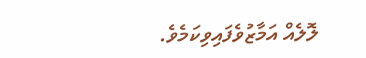ލޮލެއް އަމާޒުވެފައިވިކަމެވެ.